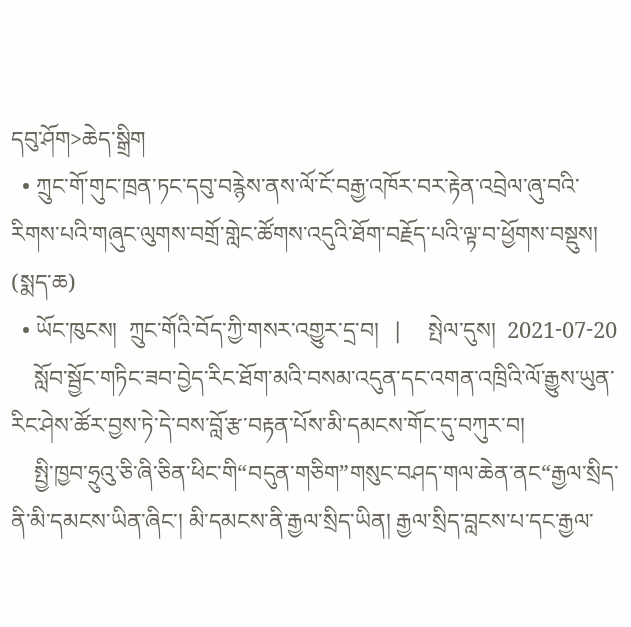དབུ་ཤོག>ཆེད་སྒྲིག
  • ཀྲུང་གོ་གུང་ཁྲན་ཏང་དབུ་བརྙེས་ནས་ལོ་ངོ་བརྒྱ་འཁོར་བར་རྟེན་འབྲེལ་ཞུ་བའི་རིགས་པའི་གཞུང་ལུགས་བགྲོ་གླེང་ཚོགས་འདུའི་ཐོག་བརྗོད་པའི་ལྟ་བ་ཕྱོགས་བསྡུས། (སྨད་ཆ)
  • ཡོང་ཁུངས།  ཀྲུང་གོའི་བོད་ཀྱི་གསར་འགྱུར་དྲ་བ།   |     སྤེལ་དུས།  2021-07-20
    སློབ་སྦྱོང་གཏིང་ཟབ་བྱེད་རིང་ཐོག་མའི་བསམ་འདུན་དང་འགན་འཁྲིའི་ལོ་རྒྱུས་ཡུན་རིང་ཤེས་ཚོར་བྱས་ཏེ་དེ་བས་བློ་རྩ་བརྟན་པོས་མི་དམངས་གོང་དུ་བཀུར་བ།
    སྤྱི་ཁྱབ་ཧྲུའུ་ཅི་ཞི་ཅིན་ཕིང་གི“བདུན་གཅིག”གསུང་བཤད་གལ་ཆེན་ནང“རྒྱལ་སྲིད་ནི་མི་དམངས་ཡིན་ཞིང་། མི་དམངས་ནི་རྒྱལ་སྲིད་ཡིན། རྒྱལ་སྲིད་བླངས་པ་དང་རྒྱལ་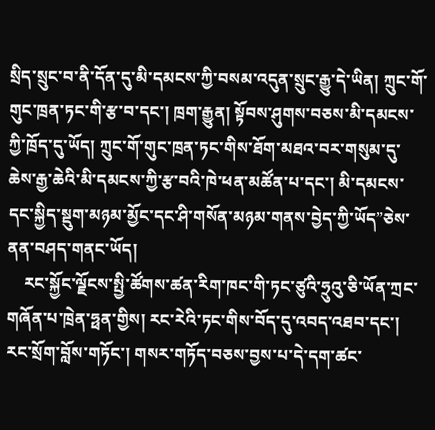སྲིད་སྲུང་བ་ནི་དོན་དུ་མི་དམངས་ཀྱི་བསམ་འདུན་སྲུང་རྒྱུ་དེ་ཡིན། ཀྲུང་གོ་གུང་ཁྲན་ཏང་གི་རྩ་བ་དང་། ཁྲག་རྒྱུན། སྟོབས་ཤུགས་བཅས་མི་དམངས་ཀྱི་ཁྲོད་དུ་ཡོད། ཀྲུང་གོ་གུང་ཁྲན་ཏང་གིས་ཐོག་མཐའ་བར་གསུམ་དུ་ཆེས་རྒྱ་ཆེའི་མི་དམངས་ཀྱི་རྩ་བའི་ཁེ་ཕན་མཚོན་པ་དང་། མི་དམངས་དང་སྐྱིད་སྡུག་མཉམ་མྱོང་དང་ཤི་གསོན་མཉམ་གནས་བྱེད་ཀྱི་ཡོད”ཅེས་ནན་བཤད་གནང་ཡོད།
    རང་སྐྱོང་ལྗོངས་སྤྱི་ཚོགས་ཚན་རིག་ཁང་གི་ཏང་ཙུའི་ཧྲུའུ་ཅི་ཡོན་ཀྲང་གཞོན་པ་ཁྲེན་ཧྥན་གྱིས། རང་རེའི་ཏང་གིས་བོད་དུ་འབད་འཐབ་དང་། རང་སྲོག་བློས་གཏོང་། གསར་གཏོད་བཅས་བྱས་པ་དེ་དག་ཚང་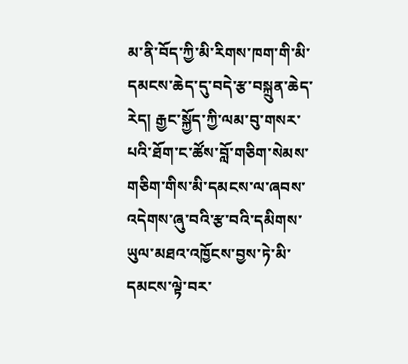མ་ནི་བོད་ཀྱི་མི་རིགས་ཁག་གི་མི་དམངས་ཆེད་དུ་བདེ་རྩ་བསྐྲུན་ཆེད་རེད། རྒྱང་སྐྱོད་ཀྱི་ལམ་བུ་གསར་པའི་ཐོག་ང་ཚོས་བློ་གཅིག་སེམས་གཅིག་གིས་མི་དམངས་ལ་ཞབས་འདེགས་ཞུ་བའི་རྩ་བའི་དམིགས་ཡུལ་མཐའ་འཁྱོངས་བྱས་ཏེ་མི་དམངས་ལྟེ་བར་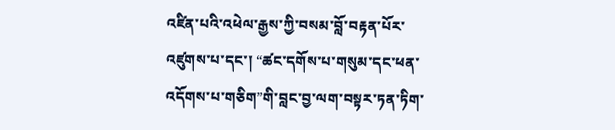འཛིན་པའི་འཕེལ་རྒྱས་ཀྱི་བསམ་བློ་བརྟན་པོར་འཛུགས་པ་དང་། “ཚང་དགོས་པ་གསུམ་དང་ཕན་འདོགས་པ་གཅིག”གི་བླང་བྱ་ལག་བསྟར་ཏན་ཏིག་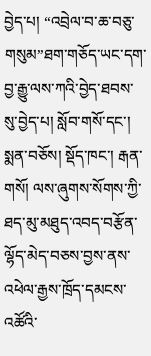བྱེད་པ། “འབྲེལ་བ་ཆ་བཅུ་གསུམ”ཐག་གཅོད་ཡང་དག་བྱ་རྒྱུ་ལས་ཀའི་བྱེད་ཐབས་སུ་བྱེད་པ། སློབ་གསོ་དང་། སྨན་བཅོས། སྡོད་ཁང་། རྒན་གསོ། ལས་ཞུགས་སོགས་ཀྱི་ཐད་མུ་མཐུད་འབད་བརྩོན་ལྷོད་མེད་བཅས་བྱས་ནས་འཕེལ་རྒྱས་ཁྲོད་དམངས་འཚོའི་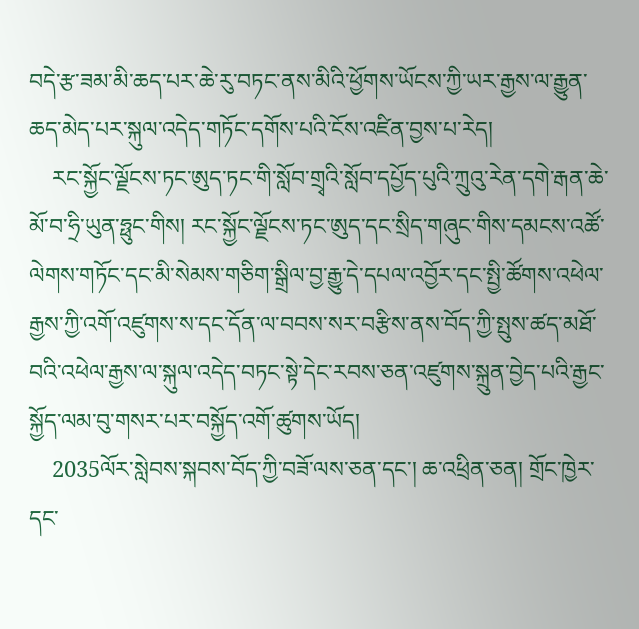བདེ་རྩ་ཟམ་མི་ཆད་པར་ཆེ་རུ་བཏང་ནས་མིའི་ཕྱོགས་ཡོངས་ཀྱི་ཡར་རྒྱས་ལ་རྒྱུན་ཆད་མེད་པར་སྐུལ་འདེད་གཏོང་དགོས་པའི་ངོས་འཛིན་བྱས་པ་རེད།
    རང་སྐྱོང་ལྗོངས་ཏང་ཨུད་ཏང་གི་སློབ་གྲྭའི་སློབ་དཔྱོད་པུའི་ཀྲུའུ་རེན་དགེ་རྒན་ཆེ་མོ་བ་ཧྲི་ཡུན་ཧྥུང་གིས། རང་སྐྱོང་ལྗོངས་ཏང་ཨུད་དང་སྲིད་གཞུང་གིས་དམངས་འཚོ་ལེགས་གཏོང་དང་མི་སེམས་གཅིག་སྒྲིལ་བྱ་རྒྱུ་དེ་དཔལ་འབྱོར་དང་སྤྱི་ཚོགས་འཕེལ་རྒྱས་ཀྱི་འགོ་འཛུགས་ས་དང་དོན་ལ་བབས་སར་བརྩིས་ནས་བོད་ཀྱི་སྤུས་ཚད་མཐོ་བའི་འཕེལ་རྒྱས་ལ་སྐུལ་འདེད་བཏང་སྟེ་དེང་རབས་ཅན་འཛུགས་སྐྲུན་བྱེད་པའི་རྒྱང་སྐྱོད་ལམ་བུ་གསར་པར་བསྐྱོད་འགོ་ཚུགས་ཡོད།
    2035ལོར་སླེབས་སྐབས་བོད་ཀྱི་བཟོ་ལས་ཅན་དང་། ཆ་འཕྲིན་ཅན། གྲོང་ཁྱེར་དང་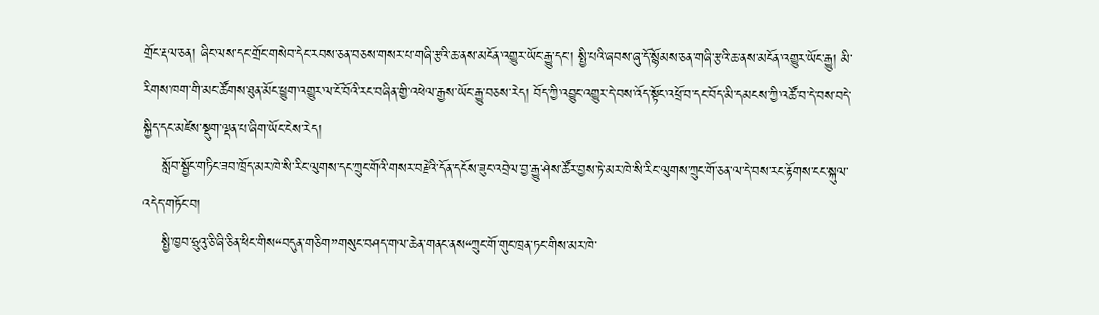གྲོང་རྡལ་ཅན། ཞིང་ལས་དང་གྲོང་གསེབ་དེང་རབས་ཅན་བཅས་གསར་པ་གཞི་རྩའི་ཆ་ནས་མངོན་འགྱུར་ཡོང་རྒྱུ་དང་། སྤྱི་པའི་ཞབས་ཞུ་དོ་སྙོམས་ཅན་གཞི་རྩའི་ཆ་ནས་མངོན་འགྱུར་ཡོང་རྒྱུ། མི་རིགས་ཁག་གི་མང་ཚོགས་ཐུན་མོང་ཕྱུག་འགྱུར་ལ་ངོ་བོའི་རང་བཞིན་གྱི་འཕེལ་རྒྱས་ཡོང་རྒྱུ་བཅས་རེད། བོད་ཀྱི་འབྱུང་འགྱུར་དེ་བས་འོད་སྟོང་འཕྲོ་བ་དང་བོད་མི་དམངས་ཀྱི་འཚོ་བ་དེ་བས་བདེ་སྐྱིད་དང་མཛེས་སྡུག་ལྡན་པ་ཞིག་ཡོང་ངེས་རེད།
    སློབ་སྦྱོང་གཏིང་ཟབ་ཁྲོད་མར་ཁེ་སི་རིང་ལུགས་དང་ཀྲུང་གོའི་གསར་བརྗེའི་དོན་དངོས་ཟུང་འབྲེལ་བྱ་རྒྱུ་ཤེས་ཚོར་བྱས་ཏེ་མར་ཁེ་སི་རིང་ལུགས་ཀྲུང་གོ་ཅན་ལ་དེ་བས་རང་རྟོགས་ངང་སྐུལ་འདེད་གཏོང་བ།
    སྤྱི་ཁྱབ་ཧྲུའུ་ཅི་ཞི་ཅིན་ཕིང་གིས“བདུན་གཅིག”གསུང་བཤད་གལ་ཆེན་གནང་ནས“ཀྲུང་གོ་གུང་ཁྲན་ཏང་གིས་མར་ཁེ་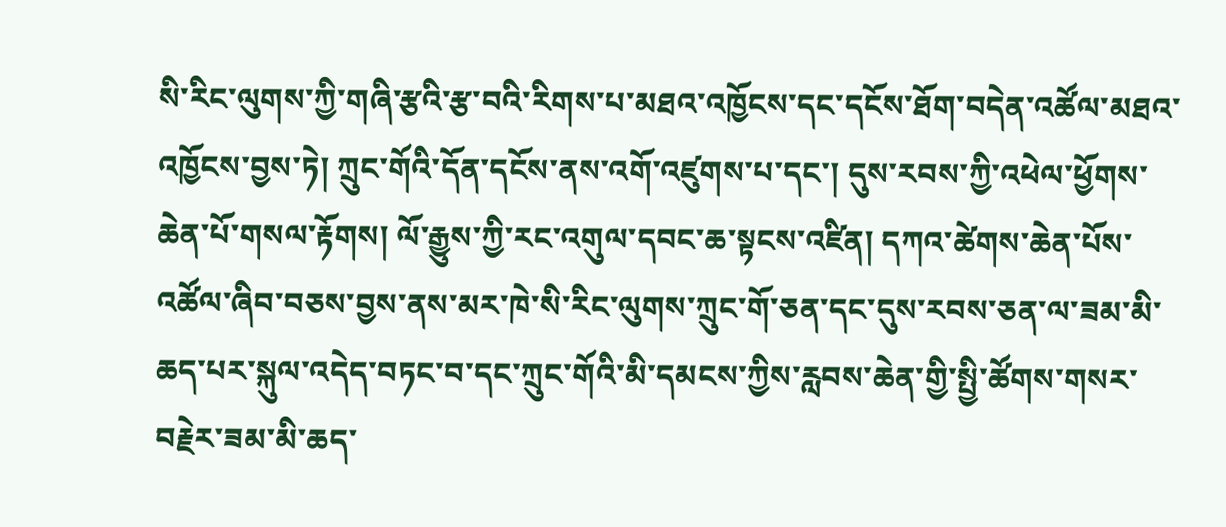སི་རིང་ལུགས་ཀྱི་གཞི་རྩའི་རྩ་བའི་རིགས་པ་མཐའ་འཁྱོངས་དང་དངོས་ཐོག་བདེན་འཚོལ་མཐའ་འཁྱོངས་བྱས་ཏེ། ཀྲུང་གོའི་དོན་དངོས་ནས་འགོ་འཛུགས་པ་དང་། དུས་རབས་ཀྱི་འཕེལ་ཕྱོགས་ཆེན་པོ་གསལ་རྟོགས། ལོ་རྒྱུས་ཀྱི་རང་འགུལ་དབང་ཆ་སྟངས་འཛིན། དཀའ་ཚེགས་ཆེན་པོས་འཚོལ་ཞིབ་བཅས་བྱས་ནས་མར་ཁེ་སི་རིང་ལུགས་ཀྲུང་གོ་ཅན་དང་དུས་རབས་ཅན་ལ་ཟམ་མི་ཆད་པར་སྐུལ་འདེད་བཏང་བ་དང་ཀྲུང་གོའི་མི་དམངས་ཀྱིས་རླབས་ཆེན་གྱི་སྤྱི་ཚོགས་གསར་བརྗེར་ཟམ་མི་ཆད་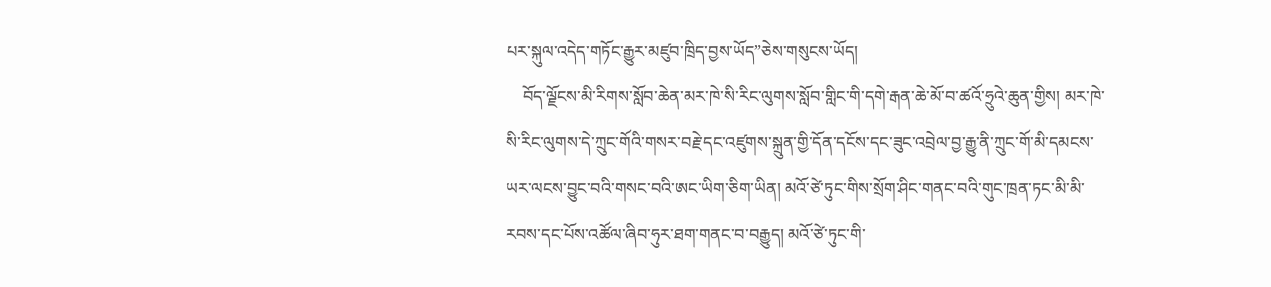པར་སྐུལ་འདེད་གཏོང་རྒྱུར་མཛུབ་ཁྲིད་བྱས་ཡོད”ཅེས་གསུངས་ཡོད།
    བོད་ལྗོངས་མི་རིགས་སློབ་ཆེན་མར་ཁེ་སི་རིང་ལུགས་སློབ་གླིང་གི་དགེ་རྒན་ཆེ་མོ་བ་ཚའོ་ཧྲུའེ་ཆུན་གྱིས། མར་ཁེ་སི་རིང་ལུགས་དེ་ཀྲུང་གོའི་གསར་བརྗེ་དང་འཛུགས་སྐྲུན་གྱི་དོན་དངོས་དང་ཟུང་འབྲེལ་བྱ་རྒྱུ་ནི་ཀྲུང་གོ་མི་དམངས་ཡར་ལངས་བྱུང་བའི་གསང་བའི་ཨང་ཡིག་ཅིག་ཡིན། མའོ་ཙེ་ཏུང་གིས་སྲོག་ཤིང་གནང་བའི་གུང་ཁྲན་ཏང་མི་མི་རབས་དང་པོས་འཚོལ་ཞིབ་ཧུར་ཐག་གནང་བ་བརྒྱུད། མའོ་ཙེ་ཏུང་གི་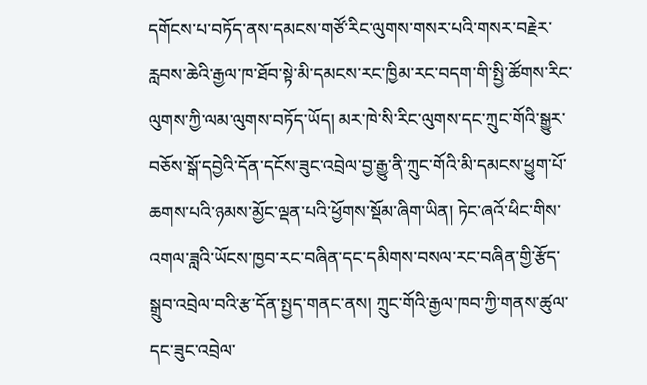དགོངས་པ་བཏོད་ནས་དམངས་གཙོ་རིང་ལུགས་གསར་པའི་གསར་བརྗེར་རླབས་ཆེའི་རྒྱལ་ཁ་ཐོབ་སྟེ་མི་དམངས་རང་ཁྱིམ་རང་བདག་གི་སྤྱི་ཚོགས་རིང་ལུགས་ཀྱི་ལམ་ལུགས་བཏོད་ཡོད། མར་ཁེ་སི་རིང་ལུགས་དང་ཀྲུང་གོའི་སྒྱུར་བཅོས་སྒོ་དབྱེའི་དོན་དངོས་ཟུང་འབྲེལ་བྱ་རྒྱུ་ནི་ཀྲུང་གོའི་མི་དམངས་ཕྱུག་པོ་ཆགས་པའི་ཉམས་མྱོང་ལྡན་པའི་ཕྱོགས་སྡོམ་ཞིག་ཡིན། ཏེང་ཞའོ་ཕིང་གིས་འགལ་ཟླའི་ཡོངས་ཁྱབ་རང་བཞིན་དང་དམིགས་བསལ་རང་བཞིན་གྱི་རྩོད་སྒྲུབ་འབྲེལ་བའི་རྩ་དོན་སྤྱད་གནང་ནས། ཀྲུང་གོའི་རྒྱལ་ཁབ་ཀྱི་གནས་ཚུལ་དང་ཟུང་འབྲེལ་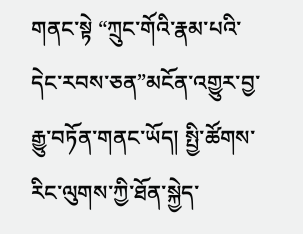གནང་སྟེ “ཀྲུང་གོའི་རྣམ་པའི་དེང་རབས་ཅན”མངོན་འགྱུར་བྱ་རྒྱུ་བཏོན་གནང་ཡོད། སྤྱི་ཚོགས་རིང་ལུགས་ཀྱི་ཐོན་སྐྱེད་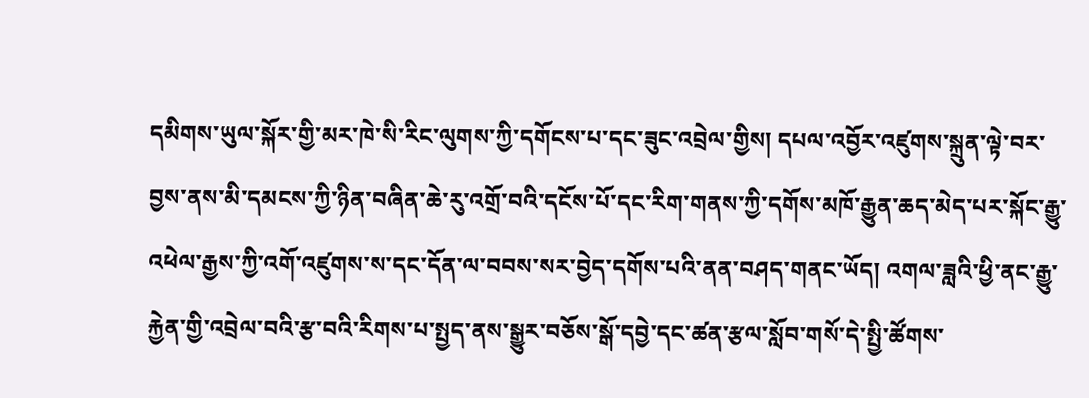དམིགས་ཡུལ་སྐོར་གྱི་མར་ཁེ་སི་རིང་ལུགས་ཀྱི་དགོངས་པ་དང་ཟུང་འབྲེལ་གྱིས། དཔལ་འབྱོར་འཛུགས་སྐྲུན་ལྟེ་བར་བྱས་ནས་མི་དམངས་ཀྱི་ཉིན་བཞིན་ཆེ་རུ་འགྲོ་བའི་དངོས་པོ་དང་རིག་གནས་ཀྱི་དགོས་མཁོ་རྒྱུན་ཆད་མེད་པར་སྐོང་རྒྱུ་འཕེལ་རྒྱས་ཀྱི་འགོ་འཛུགས་ས་དང་དོན་ལ་བབས་སར་བྱེད་དགོས་པའི་ནན་བཤད་གནང་ཡོད། འགལ་ཟླའི་ཕྱི་ནང་རྒྱུ་རྐྱེན་གྱི་འབྲེལ་བའི་རྩ་བའི་རིགས་པ་སྤྱད་ནས་སྒྱུར་བཅོས་སྒོ་དབྱེ་དང་ཚན་རྩལ་སློབ་གསོ་དེ་སྤྱི་ཚོགས་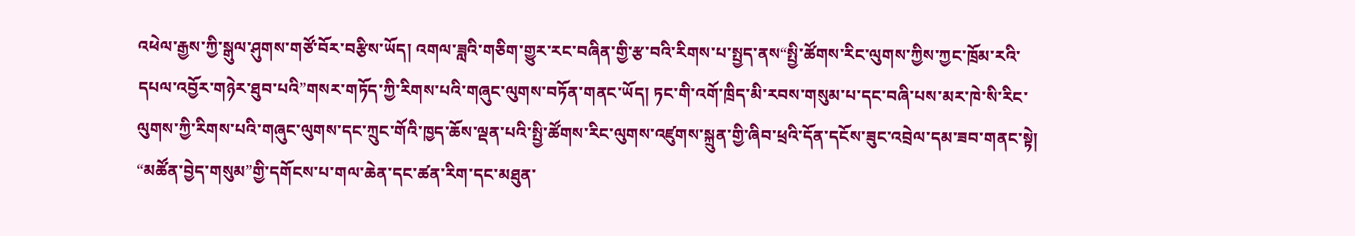འཕེལ་རྒྱས་ཀྱི་སྒུལ་ཤུགས་གཙོ་བོར་བརྩིས་ཡོད། འགལ་ཟླའི་གཅིག་གྱུར་རང་བཞིན་གྱི་རྩ་བའི་རིགས་པ་སྤྱད་ནས“སྤྱི་ཚོགས་རིང་ལུགས་ཀྱིས་ཀྱང་ཁྲོམ་རའི་དཔལ་འབྱོར་གཉེར་ཐུབ་པའི”གསར་གཏོད་ཀྱི་རིགས་པའི་གཞུང་ལུགས་བཏོན་གནང་ཡོད། ཏང་གི་འགོ་ཁྲིད་མི་རབས་གསུམ་པ་དང་བཞི་པས་མར་ཁེ་སི་རིང་ལུགས་ཀྱི་རིགས་པའི་གཞུང་ལུགས་དང་ཀྲུང་གོའི་ཁྱད་ཆོས་ལྡན་པའི་སྤྱི་ཚོགས་རིང་ལུགས་འཛུགས་སྐྲུན་གྱི་ཞིབ་ཕྲའི་དོན་དངོས་ཟུང་འབྲེལ་དམ་ཟབ་གནང་སྟེ། “མཚོན་བྱེད་གསུམ”གྱི་དགོངས་པ་གལ་ཆེན་དང་ཚན་རིག་དང་མཐུན་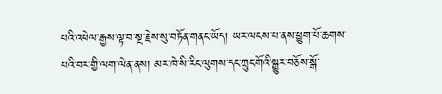པའི་འཕེལ་རྒྱས་ལྟ་བ་སྔ་རྗེས་སུ་བཏོན་གནང་ཡོད། ཡར་ལངས་པ་ནས་ཕྱུག་པོ་ཆགས་པའི་བར་གྱི་ལག་ལེན་ནས། མར་ཁེ་སི་རིང་ལུགས་དང་ཀྲུང་གོའི་སྒྱུར་བཅོས་སྒོ་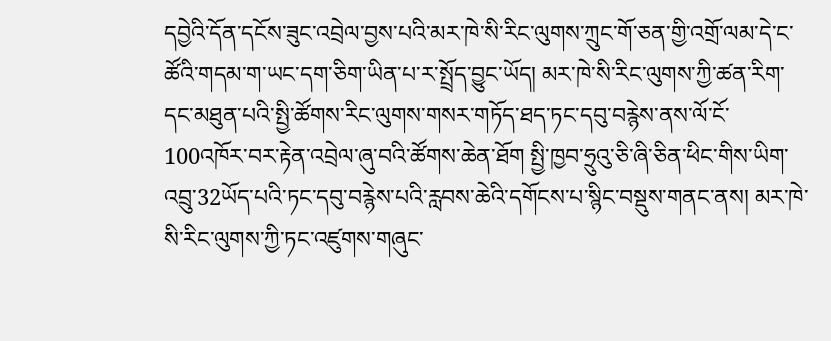དབྱེའི་དོན་དངོས་ཟུང་འབྲེལ་བྱས་པའི་མར་ཁེ་སི་རིང་ལུགས་ཀྲུང་གོ་ཅན་གྱི་འགྲོ་ལམ་དེ་ང་ཚོའི་གདམ་ག་ཡང་དག་ཅིག་ཡིན་པ་ར་སྤྲོད་བྱུང་ཡོད། མར་ཁེ་སི་རིང་ལུགས་ཀྱི་ཚན་རིག་དང་མཐུན་པའི་སྤྱི་ཚོགས་རིང་ལུགས་གསར་གཏོད་ཐད་ཏང་དབུ་བརྙེས་ནས་ལོ་ངོ་100འཁོར་བར་རྟེན་འབྲེལ་ཞུ་བའི་ཚོགས་ཆེན་ཐོག སྤྱི་ཁྱབ་ཧྲུའུ་ཅི་ཞི་ཅིན་ཕིང་གིས་ཡིག་འབྲུ་32ཡོད་པའི་ཏང་དབུ་བརྙེས་པའི་རླབས་ཆེའི་དགོངས་པ་སྙིང་བསྡུས་གནང་ནས། མར་ཁེ་སི་རིང་ལུགས་ཀྱི་ཏང་འཛུགས་གཞུང་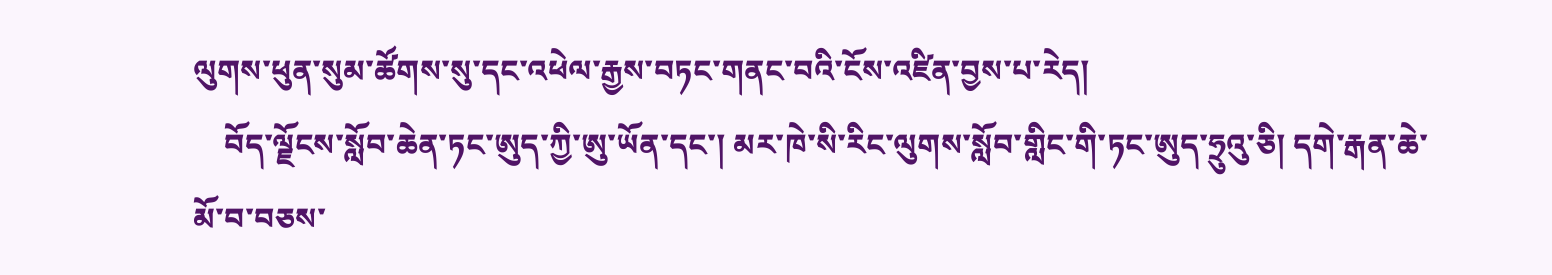ལུགས་ཕུན་སུམ་ཚོགས་སུ་དང་འཕེལ་རྒྱས་བཏང་གནང་བའི་ངོས་འཛིན་བྱས་པ་རེད།
    བོད་ལྗོངས་སློབ་ཆེན་ཏང་ཨུད་ཀྱི་ཨུ་ཡོན་དང་། མར་ཁེ་སི་རིང་ལུགས་སློབ་གླིང་གི་ཏང་ཨུད་ཧྲུའུ་ཅི། དགེ་རྒན་ཆེ་མོ་བ་བཅས་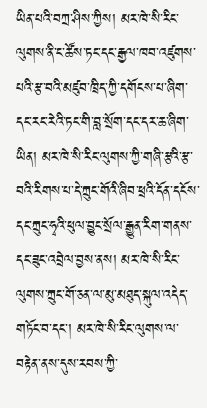ཡིན་པའི་བཀྲ་ཤིས་ཀྱིས། མར་ཁེ་སི་རིང་ལུགས་ནི་ང་ཚོས་ཏང་དང་རྒྱལ་ཁབ་འཛུགས་པའི་རྩ་བའི་མཛུབ་ཁྲིད་ཀྱི་དགོངས་པ་ཞིག་དང་རང་རེའི་ཏང་གི་བླ་སྲོག་དང་དར་ཆ་ཞིག་ཡིན། མར་ཁེ་སི་རིང་ལུགས་ཀྱི་གཞི་རྩའི་རྩ་བའི་རིགས་པ་དེ་ཀྲུང་གོའི་ཞིབ་ཕྲའི་དོན་དངོས་དང་ཀྲུང་ཧྭའི་ཕུལ་བྱུང་སྲོལ་རྒྱུན་རིག་གནས་དང་ཟུང་འབྲེལ་བྱས་ནས། མར་ཁེ་སི་རིང་ལུགས་ཀྲུང་གོ་ཅན་ལ་མུ་མཐུད་སྐུལ་འདེད་གཏོང་བ་དང་། མར་ཁེ་སི་རིང་ལུགས་ལ་བརྟེན་ནས་དུས་རབས་ཀྱི་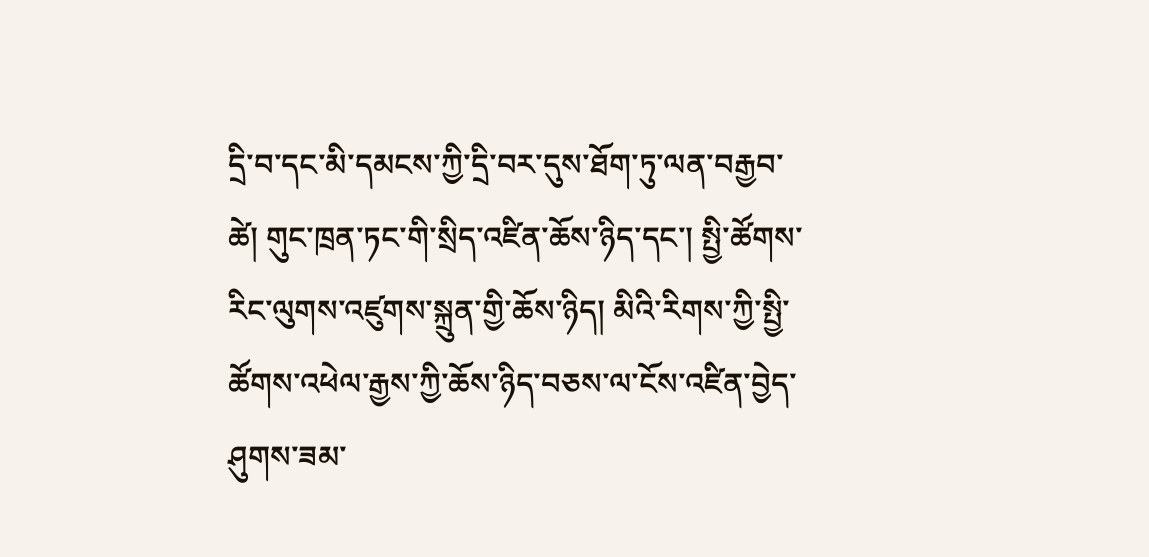དྲི་བ་དང་མི་དམངས་ཀྱི་དྲི་བར་དུས་ཐོག་ཏུ་ལན་བརྒྱབ་ཚེ། གུང་ཁྲན་ཏང་གི་སྲིད་འཛིན་ཆོས་ཉིད་དང་། སྤྱི་ཚོགས་རིང་ལུགས་འཛུགས་སྐྲུན་གྱི་ཆོས་ཉིད། མིའི་རིགས་ཀྱི་སྤྱི་ཚོགས་འཕེལ་རྒྱས་ཀྱི་ཆོས་ཉིད་བཅས་ལ་ངོས་འཛིན་བྱེད་ཤུགས་ཟམ་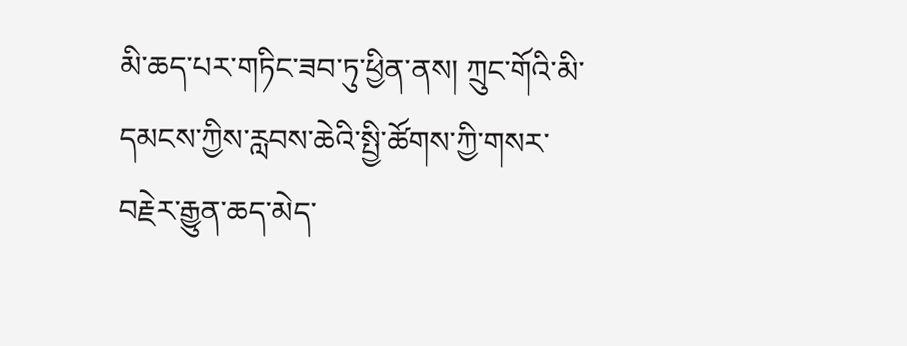མི་ཆད་པར་གཏིང་ཟབ་ཏུ་ཕྱིན་ནས། ཀྲུང་གོའི་མི་དམངས་ཀྱིས་རླབས་ཆེའི་སྤྱི་ཚོགས་ཀྱི་གསར་བརྗེར་རྒྱུན་ཆད་མེད་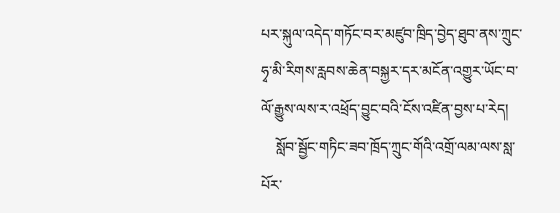པར་སྐུལ་འདེད་གཏོང་བར་མཛུབ་ཁྲིད་བྱེད་ཐུབ་ནས་ཀྲུང་ཧྭ་མི་རིགས་རླབས་ཆེན་བསྐྱར་དར་མངོན་འགྱུར་ཡོང་བ་ལོ་རྒྱུས་ལས་ར་འཕྲོད་བྱུང་བའི་ངོས་འཛིན་བྱས་པ་རེད།
    སློབ་སྦྱོང་གཏིང་ཟབ་ཁྲོད་ཀྲུང་གོའི་འགྲོ་ལམ་ལས་སླ་པོར་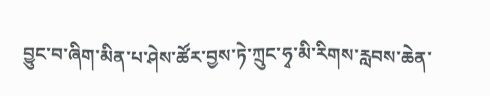བྱུང་བ་ཞིག་མིན་པ་ཤེས་ཚོར་བྱས་ཏེ་ཀྲུང་ཧྭ་མི་རིགས་རླབས་ཆེན་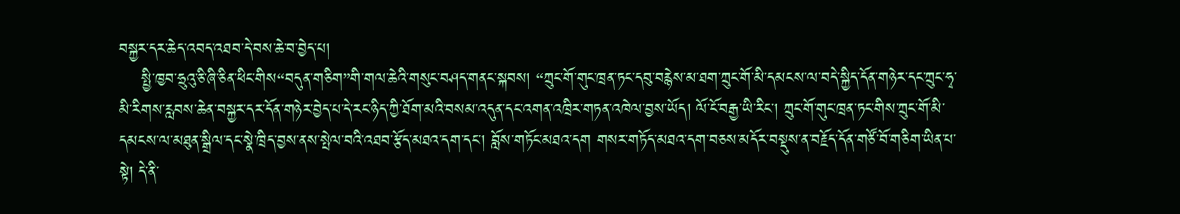བསྐྱར་དར་ཆེད་འབད་འཐབ་དེ་བས་ཆེ་བ་བྱེད་པ།
    སྤྱི་ཁྱབ་ཧྲུའུ་ཅི་ཞི་ཅིན་ཕིང་གིས“བདུན་གཅིག”གི་གལ་ཆེའི་གསུང་བཤད་གནང་སྐབས། “ཀྲུང་གོ་གུང་ཁྲན་ཏང་དབུ་བརྙེས་མ་ཐག་ཀྲུང་གོ་མི་དམངས་ལ་བདེ་སྐྱིད་དོན་གཉེར་དང་ཀྲུང་ཧྭ་མི་རིགས་རླབས་ཆེན་བསྐྱར་དར་དོན་གཉེར་བྱེད་པ་དེ་རང་ཉིད་ཀྱི་ཐོག་མའི་བསམ་འདུན་དང་འགན་འཁྲིར་གཏན་འཁེལ་བྱས་ཡོད། ལོ་ངོ་བརྒྱ་ཡི་རིང་། ཀྲུང་གོ་གུང་ཁྲན་ཏང་གིས་ཀྲུང་གོ་མི་དམངས་ལ་མཐུན་སྒྲིལ་དང་སྣེ་ཁྲིད་བྱས་ནས་སྤེལ་བའི་འཐབ་རྩོད་མཐའ་དག་དང་། བློས་གཏོང་མཐའ་དག གསར་གཏོད་མཐའ་དག་བཅས་མདོར་བསྡུས་ན་བརྗོད་དོན་གཙོ་བོ་གཅིག་ཡིན་པ་སྟེ། དེ་ནི་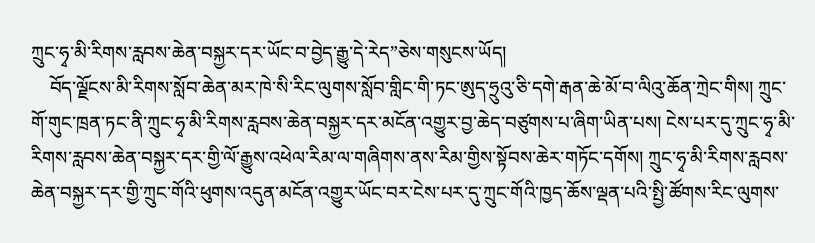ཀྲུང་ཧྭ་མི་རིགས་རླབས་ཆེན་བསྐྱར་དར་ཡོང་བ་བྱེད་རྒྱུ་དེ་རེད”ཅེས་གསུངས་ཡོད།
    བོད་ལྗོངས་མི་རིགས་སློབ་ཆེན་མར་ཁེ་སི་རིང་ལུགས་སློབ་གླིང་གི་ཏང་ཨུད་ཧྲུའུ་ཅི་དགེ་རྒན་ཆེ་མོ་བ་ལིའུ་ཆོན་ཀྲེང་གིས། ཀྲུང་གོ་གུང་ཁྲན་ཏང་ནི་ཀྲུང་ཧྭ་མི་རིགས་རླབས་ཆེན་བསྐྱར་དར་མངོན་འགྱུར་བྱ་ཆེད་བཙུགས་པ་ཞིག་ཡིན་པས། ངེས་པར་དུ་ཀྲུང་ཧྭ་མི་རིགས་རླབས་ཆེན་བསྐྱར་དར་གྱི་ལོ་རྒྱུས་འཕེལ་རིམ་ལ་གཞིགས་ནས་རིམ་གྱིས་སྟོབས་ཆེར་གཏོང་དགོས། ཀྲུང་ཧྭ་མི་རིགས་རླབས་ཆེན་བསྐྱར་དར་གྱི་ཀྲུང་གོའི་ཕུགས་འདུན་མངོན་འགྱུར་ཡོང་བར་ངེས་པར་དུ་ཀྲུང་གོའི་ཁྱད་ཆོས་ལྡན་པའི་སྤྱི་ཚོགས་རིང་ལུགས་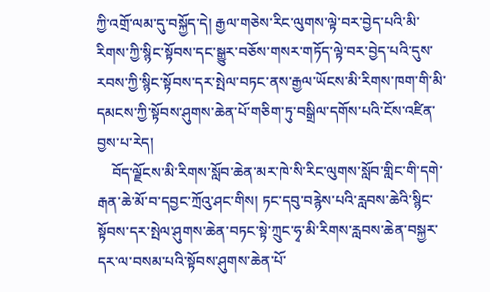ཀྱི་འགྲོ་ལམ་དུ་བསྐྱོད་དེ། རྒྱལ་གཅེས་རིང་ལུགས་ལྟེ་བར་བྱེད་པའི་མི་རིགས་ཀྱི་སྙིང་སྟོབས་དང་སྒྱུར་བཅོས་གསར་གཏོད་ལྟེ་བར་བྱེད་པའི་དུས་རབས་ཀྱི་སྙིང་སྟོབས་དར་སྤེལ་བཏང་ནས་རྒྱལ་ཡོངས་མི་རིགས་ཁག་གི་མི་དམངས་ཀྱི་སྟོབས་ཤུགས་ཆེན་པོ་གཅིག་ཏུ་བསྒྲིལ་དགོས་པའི་ངོས་འཛིན་བྱས་པ་རེད།
    བོད་ལྗོངས་མི་རིགས་སློབ་ཆེན་མར་ཁེ་སི་རིང་ལུགས་སློབ་གླིང་གི་དགེ་རྒན་ཆེ་མོ་བ་དབྱང་ཀྲོའུ་ཤང་གིས། ཏང་དབུ་བརྙེས་པའི་རླབས་ཆེའི་སྙིང་སྟོབས་དར་སྤེལ་ཤུགས་ཆེན་བཏང་སྟེ་ཀྲུང་ཧྭ་མི་རིགས་རླབས་ཆེན་བསྐྱར་དར་ལ་བསམ་པའི་སྟོབས་ཤུགས་ཆེན་པོ་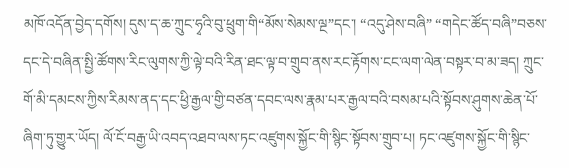མཁོ་འདོན་བྱེད་དགོས། དུས་ད་ཆ་ཀྲུང་ཧྭའི་བུ་ཕྲུག་གི“མོས་སེམས་ལྔ”དང་། “འདུ་ཤེས་བཞི” “གདེང་ཚོད་བཞི”བཅས་དང་དེ་བཞིན་སྤྱི་ཚོགས་རིང་ལུགས་ཀྱི་ལྟེ་བའི་རིན་ཐང་ལྟ་བ་གྲུབ་ནས་རང་རྟོགས་ངང་ལག་ལེན་བསྟར་བ་མ་ཟད། ཀྲུང་གོ་མི་དམངས་ཀྱིས་རིམས་ནད་དང་ཕྱི་རྒྱལ་གྱི་བཙན་དབང་ལས་རྣམ་པར་རྒྱལ་བའི་བསམ་པའི་སྟོབས་ཤུགས་ཆེན་པོ་ཞིག་ཏུ་གྱུར་ཡོད། ལོ་ངོ་བརྒྱ་ཡི་འབད་འཐབ་ལས་ཏང་འཛུགས་སྐྱོང་གི་སྙིང་སྟོབས་གྲུབ་པ། ཏང་འཛུགས་སྐྱོང་གི་སྙིང་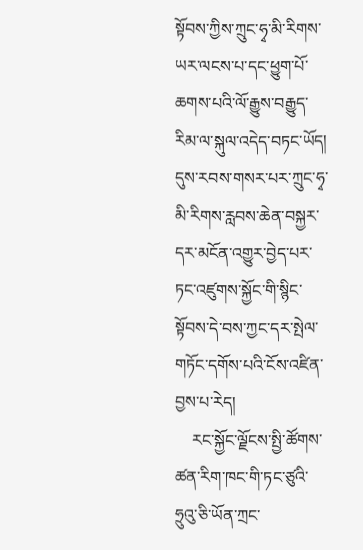སྟོབས་ཀྱིས་ཀྲུང་ཧྭ་མི་རིགས་ཡར་ལངས་པ་དང་ཕྱུག་པོ་ཆགས་པའི་ལོ་རྒྱུས་བརྒྱུད་རིམ་ལ་སྐུལ་འདེད་བཏང་ཡོད། དུས་རབས་གསར་པར་ཀྲུང་ཧྭ་མི་རིགས་རླབས་ཆེན་བསྐྱར་དར་མངོན་འགྱུར་བྱེད་པར་ཏང་འཛུགས་སྐྱོང་གི་སྙིང་སྟོབས་དེ་བས་ཀྱང་དར་སྤེལ་གཏོང་དགོས་པའི་ངོས་འཛིན་བྱས་པ་རེད།
    རང་སྐྱོང་ལྗོངས་སྤྱི་ཚོགས་ཚན་རིག་ཁང་གི་ཏང་ཙུའི་ཧྲུའུ་ཅི་ཡོན་ཀྲང་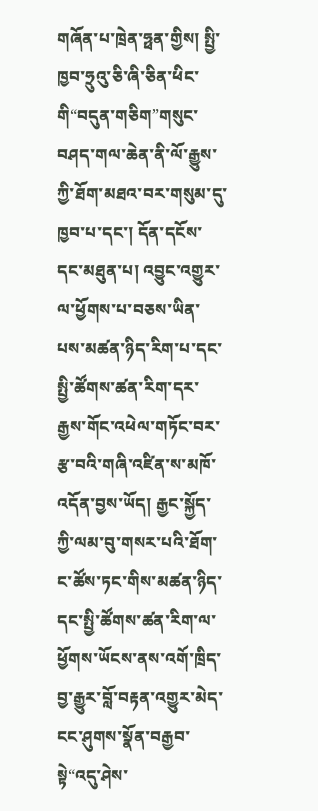གཞོན་པ་ཁྲེན་ཧྥན་གྱིས། སྤྱི་ཁྱབ་ཧྲུའུ་ཅི་ཞི་ཅིན་ཕིང་གི“བདུན་གཅིག”གསུང་བཤད་གལ་ཆེན་ནི་ལོ་རྒྱུས་ཀྱི་ཐོག་མཐའ་བར་གསུམ་དུ་ཁྱབ་པ་དང་། དོན་དངོས་དང་མཐུན་པ། འབྱུང་འགྱུར་ལ་ཕྱོགས་པ་བཅས་ཡིན་པས་མཚན་ཉིད་རིག་པ་དང་སྤྱི་ཚོགས་ཚན་རིག་དར་རྒྱས་གོང་འཕེལ་གཏོང་བར་རྩ་བའི་གཞི་འཛིན་ས་མཁོ་འདོན་བྱས་ཡོད། རྒྱང་སྐྱོད་ཀྱི་ལམ་བུ་གསར་པའི་ཐོག་ང་ཚོས་ཏང་གིས་མཚན་ཉིད་དང་སྤྱི་ཚོགས་ཚན་རིག་ལ་ཕྱོགས་ཡོངས་ནས་འགོ་ཁྲིད་བྱ་རྒྱུར་བློ་བརྟན་འགྱུར་མེད་ངང་ཤུགས་སྣོན་བརྒྱབ་སྟེ“འདུ་ཤེས་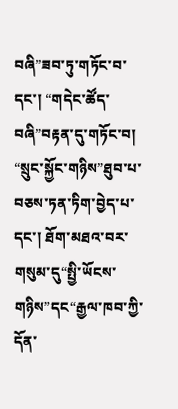བཞི”ཟབ་ཏུ་གཏོང་བ་དང་། “གདེང་ཚོད་བཞི”བརྟན་དུ་གཏོང་བ། “སྲུང་སྐྱོང་གཉིས”ཐུབ་པ་བཅས་ཏན་ཏིག་བྱེད་པ་དང་། ཐོག་མཐའ་བར་གསུམ་དུ“སྤྱི་ཡོངས་གཉིས”དང“རྒྱལ་ཁབ་ཀྱི་དོན་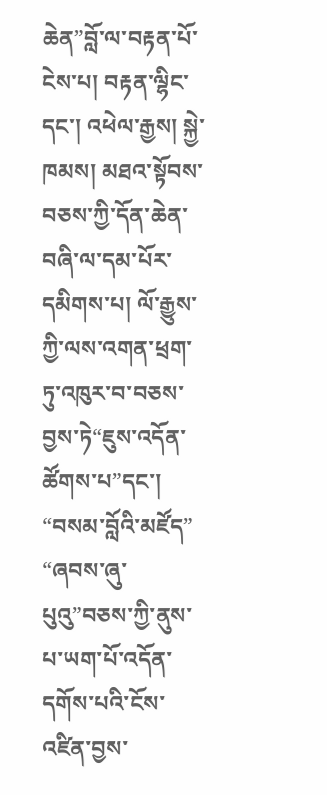ཆེན”བློ་ལ་བརྟན་པོ་ངེས་པ། བརྟན་ལྷིང་དང་། འཕེལ་རྒྱས། སྐྱེ་ཁམས། མཐའ་སྟོབས་བཅས་ཀྱི་དོན་ཆེན་བཞི་ལ་དམ་པོར་དམིགས་པ། ལོ་རྒྱུས་ཀྱི་ལས་འགན་ཕྲག་ཏུ་འཁུར་བ་བཅས་བྱས་ཏེ“ཇུས་འདོན་ཚོགས་པ”དང་། “བསམ་བློའི་མཛོད” “ཞབས་ཞུ་པུའུ”བཅས་ཀྱི་ནུས་པ་ཡག་པོ་འདོན་དགོས་པའི་ངོས་འཛིན་བྱས་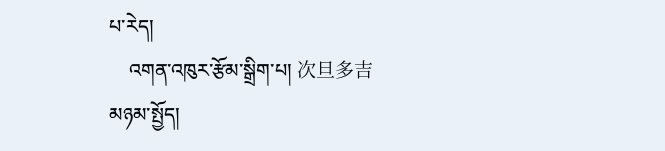པ་རེད།
    འགན་འཁུར་རྩོམ་སྒྲིག་པ། 次旦多吉
མཉམ་སྤྱོད།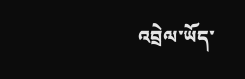འབྲེལ་ཡོད་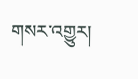གསར་འགྱུར།